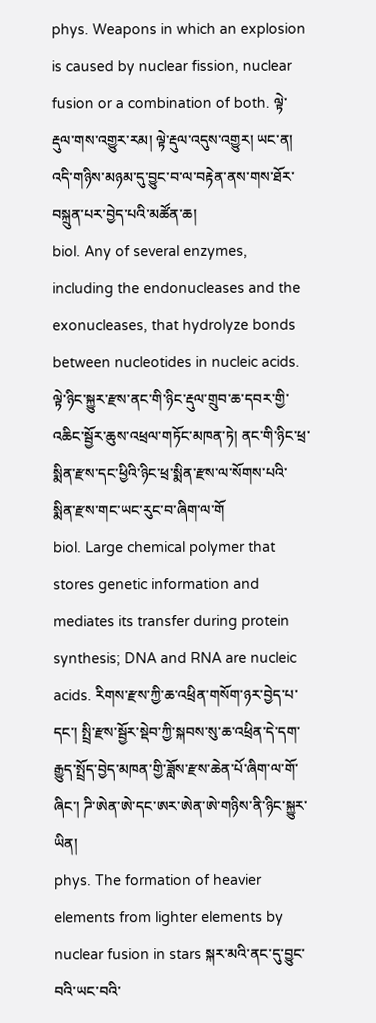phys. Weapons in which an explosion is caused by nuclear fission, nuclear fusion or a combination of both. ལྟེ་རྡུལ་གས་འགྱུར་རམ། ལྟེ་རྡུལ་འདུས་འགྱུར། ཡང་ན། འདི་གཉིས་མཉམ་དུ་བྱུང་བ་ལ་བརྟེན་ནས་གས་ཐོར་བསྐྲུན་པར་བྱེད་པའི་མཚོན་ཆ།
biol. Any of several enzymes, including the endonucleases and the exonucleases, that hydrolyze bonds between nucleotides in nucleic acids. ལྟེ་ཉིང་སྐྱུར་རྫས་ནང་གི་ཉིང་རྡུལ་གྲུབ་ཆ་དབར་གྱི་འཆིང་སྦྱོར་ཆུས་འཕྲལ་གཏོང་མཁན་ཏེ། ནང་གི་ཉིང་ཕྲ་སྨིན་རྫས་དང་ཕྱིའི་ཉིང་ཕྲ་སྨིན་རྫས་ལ་སོགས་པའི་སྨིན་རྫས་གང་ཡང་རུང་བ་ཞིག་ལ་གོ
biol. Large chemical polymer that stores genetic information and mediates its transfer during protein synthesis; DNA and RNA are nucleic acids. རིགས་རྫས་ཀྱི་ཆ་འཕྲིན་གསོག་ཉར་བྱེད་པ་དང་། སྤྲི་རྫས་སྦྱོར་སྡེབ་ཀྱི་སྐབས་སུ་ཆ་འཕྲིན་དེ་དག་རྒྱུད་སྤྲོད་བྱེད་མཁན་གྱི་ཟློས་རྫས་ཆེན་པོ་ཞིག་ལ་གོ་ཞིང་། ཌི་ཨེན་ཨེ་དང་ཨར་ཨེན་ཨེ་གཉིས་ནི་ཉིང་སྐྱུར་ཡིན།
phys. The formation of heavier elements from lighter elements by nuclear fusion in stars སྐར་མའི་ནང་དུ་བྱུང་བའི་ཡང་བའི་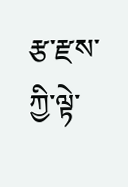རྩ་རྫས་ཀྱི་ལྟེ་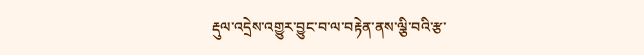རྡུལ་འདྲེས་འགྱུར་བྱུང་བ་ལ་བརྟེན་ནས་ལྕི་བའི་རྩ་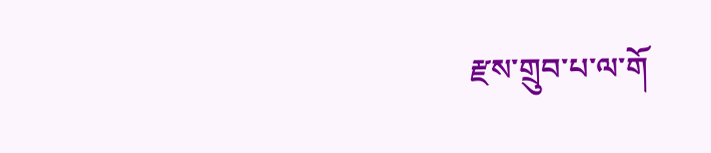རྫས་གྲུབ་པ་ལ་གོ